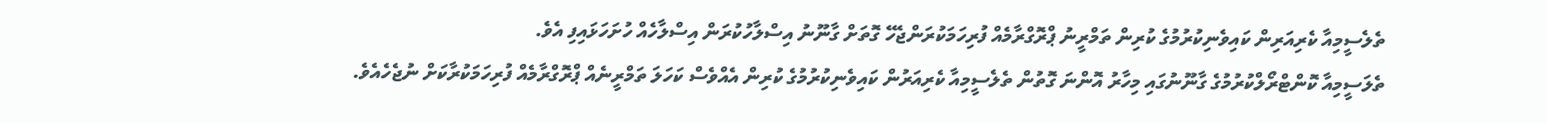ތެލެސީމިއާ ކެރިއަރިން ކައިވެނިކުރުމުގެ ކުރިން ތަމްރީނު ޕްރޮގްރާމެއް ފުރިހަމަކުރަންޖެހޭ ގޮތަށް ގާނޫނު އިސްލާހުކުރަން އިސްލާހެއް ހުށަހަޅައިފި އެވެ.
ތެލަސީމިއާ ކޮންޓްރޯލްކުރުމުގެ ގާނޫނުގައި މިހާރު އޮންނަ ގޮތުން ތެލެސީމިއާ ކެރިއަރުން ކައިވެނިކުރުމުގެ ކުރިން އެއްވެސް ކަހަލަ ތަމްރީނެއް ޕްރޮގްރާމެއް ފުރިހަމަކުރާކަށް ނުޖެހެއެވެ.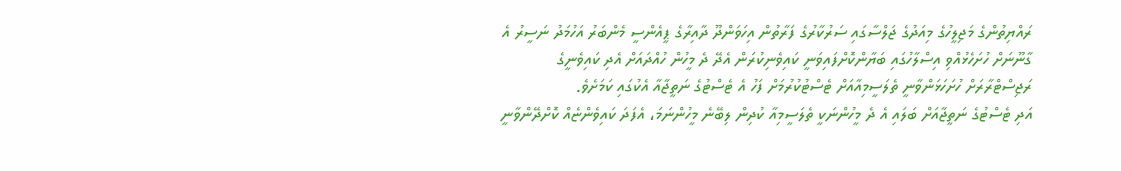ރައްޔިތުންގެ މަޖިލީހުގެ މިއަދުގެ ޖަލްސާގައި ސަރުކާރުގެ ފަރާތުން އިހަވަންދޫ ދާއިރާގެ ޕީއެންސީ މެންބަރު އަހުމަދު ނަސީރު އެ ގާނޫނަށް ހުށަހެޅުއްވި އިސްލާހުގައި ބަޔާންކޮށްފައިވަނީ ކައިވެނިކުރަން އެދޭ ދެ މީހުން ހުއްދައަށް އެދި ކައިވެނީގެ ރަޖިސްޓްރާރަށް ހުށަހަޅަންވާނީ ތެލަސީމިއާއަށް ޓެސްޓުކުރުމަށް ފަހު އެ ޓެސްޓުގެ ނަތީޖާއާ އެކުގައި ކަމަށެވެ.
އަދި ޓެސްޓުގެ ނަތީޖާއަށް ބަލައި އެ ދެ މީހުންނަކީ ތެލަސީމިއާ ކުދިން ލިބޭނެ މީހުންނަމަ، އެފަދަ ކައިވެންޏެއް ކޮށްދޭންވާނީ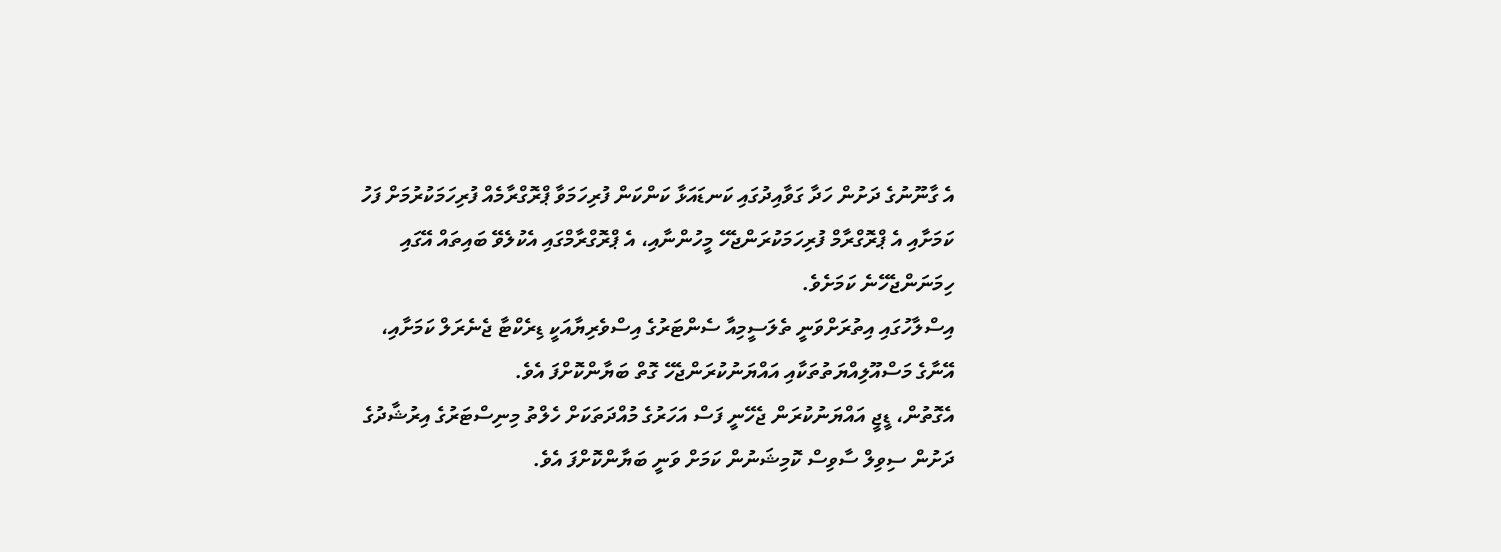އެ ގާނޫނުގެ ދަށުން ހަދާ ގަވާއިދުގައި ކަނޑައަޅާ ކަންކަން ފުރިހަމަވާ ޕްރޮގްރާމެއް ފުރިހަމަކުރުމަށް ފަހު ކަމަށާއި އެ ޕްރޮގްރާމް ފުރިހަމަކުރަންޖެހޭ މީހުންނާއި، އެ ޕްރޮގްރާމްގައި އެކުލެވޭ ބައިތައް އޭގައި ހިމަނަންޖެހޭނެ ކަމަށެވެ.
އިސްލާހުގައި އިތުރަށްވަނީ ތެލަސީމިއާ ސެންޓަރުގެ އިސްވެރިޔާއަކީ ޑިރެކްޓާ ޖެނެރަލް ކަމަށާއި، އޭނާގެ މަސްއޫލިއްޔަތުތަކާއި އައްޔަނުކުރަންޖެހޭ ގޮތް ބަޔާންކޮށްފަ އެވެ.
އެގޮތުން، ޑީޖީ އައްޔަނުކުރަން ޖެހޭނީ ފަސް އަހަރުގެ މުއްދަތަކަށް ހެލްތު މިނިސްޓަރުގެ އިރުޝާދުގެ ދަށުން ސިވިލް ސާވިސް ކޮމިޝަނުން ކަމަށް ވަނީ ބަޔާންކޮށްފަ އެވެ.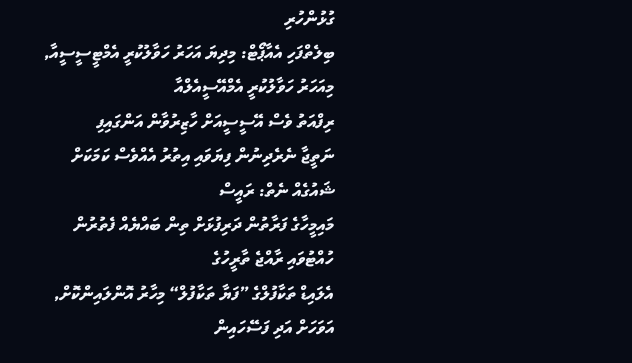ގުޅުންހުރި
ބިލެތްފަހި އެއާޕޯޓް: މިދިޔަ އަހަރު ހަވާލުކުރީ އެމްޓީސީސީއާ, މިއަހަރު ހަވާލުކުރީ އެމްއޭސީއެލްއާ
ރިފްއަތު ވެސް އޭސީސީއަށް ހާޒިރުވާން އަންގައިފި
ނަތީޖާ ނެރެދިނުން ފިޔަވައި އިތުރު އެއްވެސް ކަމަކަށް ޝައުގެއް ނެތް: ރައީސް
މައިމީހާގެ ފަރާތުން ދަރިފުޅަށް ތިން ބައްޔެއް ފެތުރުން ހުއްޓުވައި ރާއްޖެ ތާރީހުގެ
އެލައިޑް ތަކާފުލްގެ ”ފަޔާ ތަކާފުލް“ މިހާރު އޮންލައިންކޮށް, އަވަހަށް އަދި ފަސޭހައިން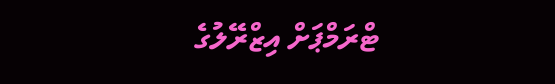ޓްރަމްޕަށް އިޒްރޭލުގެ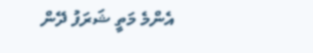އެންމެ މަތީ ޝަރަފު ދޭން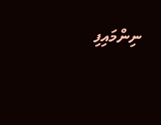ނިންމައިފި